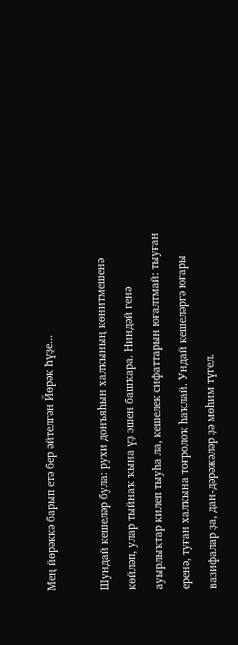Мең йөрәккә барып етә бер әйтелгән Йөрәк Һүҙе...

Шундай кешеләр була: рухи донъяһын халҡының көнитмешенә көйләп, улар тыйнаҡ ҡына үҙ эшен башҡара. Ниндәй генә ауырлыҡтар килеп тыуһа ла, кешелек сифаттарын юғалтмай: тыуған еренә, туған халҡына тоғролоҡ һаҡлай. Ундай кешеләргә юғары вазифалар ҙа, дан-дәрәжәләр ҙә мөһим түгел.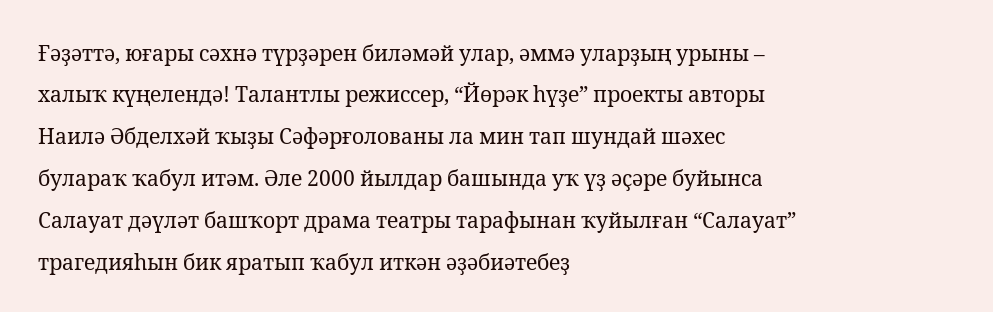Ғәҙәттә, юғары сәхнә түрҙәрен биләмәй улар, әммә уларҙың урыны – халыҡ күңелендә! Талантлы режиссер, “Йөрәк һүҙе” проекты авторы Наилә Әбделхәй ҡыҙы Сәфәрғолованы ла мин тап шундай шәхес булараҡ ҡабул итәм. Әле 2000 йылдар башында уҡ үҙ әҫәре буйынса Салауат дәүләт башҡорт драма театры тарафынан ҡуйылған “Салауат” трагедияһын бик яратып ҡабул иткән әҙәбиәтебеҙ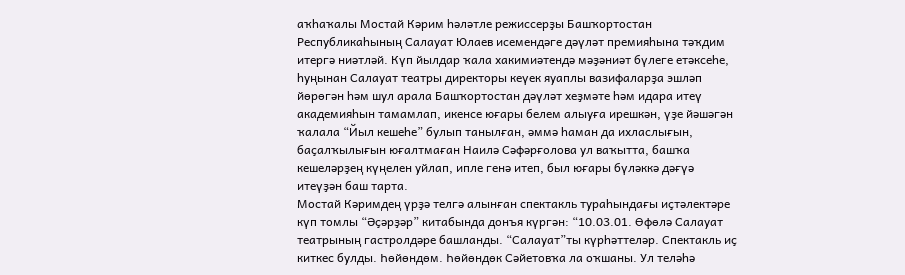аҡһаҡалы Мостай Кәрим һәләтле режиссерҙы Башҡортостан Республикаһының Салауат Юлаев исемендәге дәүләт премияһына тәҡдим итергә ниәтләй. Күп йылдар ҡала хакимиәтендә мәҙәниәт бүлеге етәксеһе, һуңынан Салауат театры директоры кеүек яуаплы вазифаларҙа эшләп йөрөгән һәм шул арала Башҡортостан дәүләт хеҙмәте һәм идара итеү академияһын тамамлап, икенсе юғары белем алыуға ирешкән, үҙе йәшәгән ҡалала “Йыл кешеһе” булып танылған, әммә һаман да ихласлығын, баҫалҡылығын юғалтмаған Наилә Сәфәрғолова ул ваҡытта, башҡа кешеләрҙең күңелен уйлап, ипле генә итеп, был юғары бүләккә дәғүә итеүҙән баш тарта.
Мостай Кәримдең үрҙә телгә алынған спектакль тураһындағы иҫтәлектәре күп томлы “Әҫәрҙәр” китабында донъя күргән: “10.03.01. Өфөлә Салауат театрының гастролдәре башланды. “Салауат”ты күрһәттеләр. Спектакль иҫ киткес булды. Һөйөндөм. Һөйөндөк Сәйетовҡа ла оҡшаны. Ул теләһә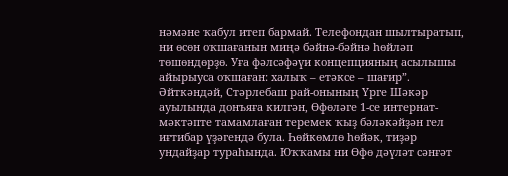нәмәне ҡабул итеп бармай. Телефондан шылтыратып, ни өсөн оҡшағанын миңә бәйнә-бәйнә һөйләп төшөндөрҙө. Уға фәлсәфәүи концепцияның асылышы айырыуса оҡшаған: халыҡ – етәксе – шағир”.
Әйткәндәй, Стәрлебаш рай-онының Үрге Шәкәр ауылында донъяға килгән, Өфөләге 1-се интернат-мәктәпте тамамлаған теремек ҡыҙ бәләкәйҙән гел иғтибар үҙәгендә була. Һөйкөмлө һөйәк, тиҙәр ундайҙар тураһында. Юҡҡамы ни Өфө дәүләт сәнғәт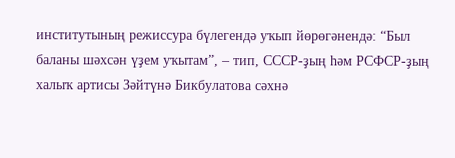институтының режиссура бүлегендә уҡып йөрөгәнендә: “Был баланы шәхсән үҙем уҡытам”, – тип, СССР-ҙың һәм РСФСР-ҙың халыҡ артисы Зәйтүнә Бикбулатова сәхнә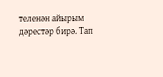теленән айырым дәрестәр бирә. Тап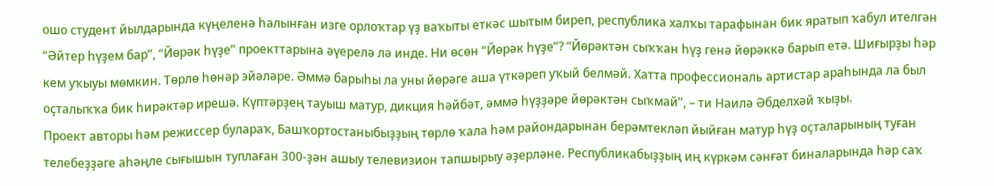ошо студент йылдарында күңеленә һалынған изге орлоҡтар үҙ ваҡыты еткәс шытым биреп, республика халҡы тарафынан бик яратып ҡабул ителгән “Әйтер һүҙем бар”, “Йөрәк һүҙе” проекттарына әүерелә лә инде. Ни өсөн “Йөрәк һүҙе”? “Йөрәктән сыҡҡан һүҙ генә йөрәккә барып етә. Шиғырҙы һәр кем уҡыуы мөмкин. Төрлө һөнәр эйәләре. Әммә барыһы ла уны йөрәге аша үткәреп уҡый белмәй. Хатта профессиональ артистар араһында ла был оҫталыҡҡа бик һирәктәр ирешә. Күптәрҙең тауыш матур, дикция һәйбәт, әммә һүҙҙәре йөрәктән сыҡмай”, – ти Наилә Әбделхәй ҡыҙы.
Проект авторы һәм режиссер булараҡ, Башҡортостаныбыҙҙың төрлө ҡала һәм райондарынан берәмтекләп йыйған матур һүҙ оҫталарының туған телебеҙҙәге аһәңле сығышын туплаған 300-ҙән ашыу телевизион тапшырыу әҙерләне. Республикабыҙҙың иң күркәм сәнғәт биналарында һәр саҡ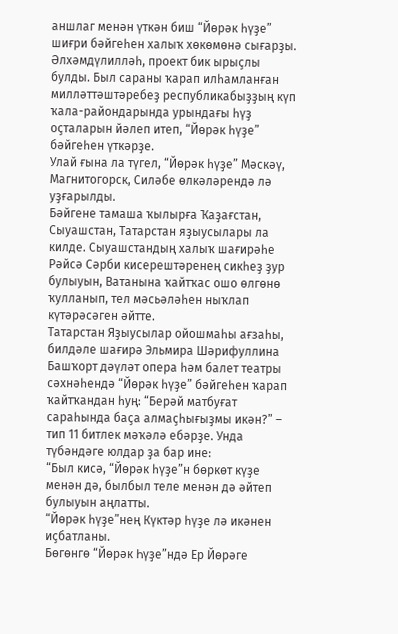аншлаг менән үткән биш “Йөрәк һүҙе” шиғри бәйгеһен халыҡ хөкөмөнә сығарҙы.
Әлхәмдүлилләһ, проект бик ырыҫлы булды. Был сараны ҡарап илһамланған милләттәштәребеҙ республикабыҙҙың күп ҡала-райондарында урындағы һүҙ оҫталарын йәлеп итеп, “Йөрәк һүҙе” бәйгеһен үткәрҙе.
Улай ғына ла түгел, “Йөрәк һүҙе” Мәскәү, Магнитогорск, Силәбе өлкәләрендә лә уҙғарылды.
Бәйгене тамаша ҡылырға Ҡаҙағстан, Сыуашстан, Татарстан яҙыусылары ла килде. Сыуашстандың халыҡ шағирәһе Рәйсә Сәрби кисерештәренең сикһеҙ ҙур булыуын, Ватанына ҡайтҡас ошо өлгөнө ҡулланып, тел мәсьәләһен ныҡлап күтәрәсәген әйтте.
Татарстан Яҙыусылар ойошмаһы ағзаһы, билдәле шағирә Эльмира Шәрифуллина Башҡорт дәүләт опера һәм балет театры сәхнәһендә “Йөрәк һүҙе” бәйгеһен ҡарап ҡайтҡандан һуң: “Берәй матбуғат сараһында баҫа алмаҫһығыҙмы икән?” – тип 11 битлек мәҡәлә ебәрҙе. Унда түбәндәге юлдар ҙа бар ине:
“Был кисә, “Йөрәк һүҙе”н бөркөт күҙе менән дә, былбыл теле менән дә әйтеп булыуын аңлатты.
“Йөрәк һүҙе”нең Күктәр һүҙе лә икәнен иҫбатланы.
Бөгөнгө “Йөрәк Һүҙе”ндә Ер Йөрәге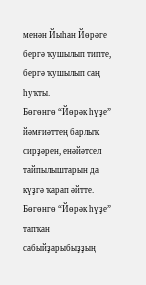менән Йыһан Йөрәге бергә ҡушылып типте, бергә ҡушылып саң һуҡты.
Бөгөнгө “Йөрәк һүҙе” йәмғиәттең барлыҡ сирҙәрен, енәйәтсел тайпылыштарын да күҙгә ҡарап әйтте.
Бөгөнгө “Йөрәк һүҙе” тапҡан сабыйҙарыбыҙҙың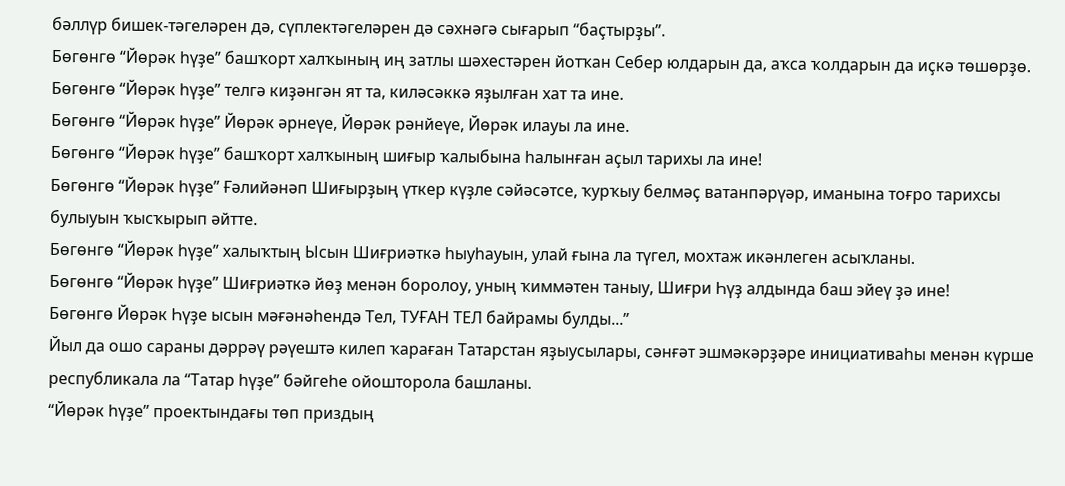бәллүр бишек-тәгеләрен дә, сүплектәгеләрен дә сәхнәгә сығарып “баҫтырҙы”.
Бөгөнгө “Йөрәк һүҙе” башҡорт халҡының иң затлы шәхестәрен йотҡан Себер юлдарын да, аҡса ҡолдарын да иҫкә төшөрҙө.
Бөгөнгө “Йөрәк һүҙе” телгә киҙәнгән ят та, киләсәккә яҙылған хат та ине.
Бөгөнгө “Йөрәк һүҙе” Йөрәк әрнеүе, Йөрәк рәнйеүе, Йөрәк илауы ла ине.
Бөгөнгө “Йөрәк һүҙе” башҡорт халҡының шиғыр ҡалыбына һалынған аҫыл тарихы ла ине!
Бөгөнгө “Йөрәк һүҙе” Ғәлийәнәп Шиғырҙың үткер күҙле сәйәсәтсе, ҡурҡыу белмәҫ ватанпәрүәр, иманына тоғро тарихсы булыуын ҡысҡырып әйтте.
Бөгөнгө “Йөрәк һүҙе” халыҡтың Ысын Шиғриәткә һыуһауын, улай ғына ла түгел, мохтаж икәнлеген асыҡланы.
Бөгөнгө “Йөрәк һүҙе” Шиғриәткә йөҙ менән боролоу, уның ҡиммәтен таныу, Шиғри Һүҙ алдында баш эйеү ҙә ине!
Бөгөнгө Йөрәк Һүҙе ысын мәғәнәһендә Тел, ТУҒАН ТЕЛ байрамы булды...”
Йыл да ошо сараны дәррәү рәүештә килеп ҡараған Татарстан яҙыусылары, сәнғәт эшмәкәрҙәре инициативаһы менән күрше республикала ла “Татар һүҙе” бәйгеһе ойошторола башланы.
“Йөрәк һүҙе” проектындағы төп приздың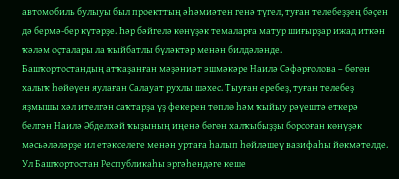автомобиль булыуы был проекттың әһәмиәтен генә түгел, туған телебеҙҙең бәҫен дә бермә-бер күтәрҙе. Һәр бәйгелә көнүҙәк темаларға матур шиғырҙар ижад иткән ҡәләм оҫталары ла ҡыйбатлы бүләктәр менән билдәләнде.
Башҡортостандың атҡаҙанған мәҙәниәт эшмәкәре Наилә Сәфәрғолова – бөгөн халыҡ һөйөүен яулаған Салауат рухлы шәхес. Тыуған еребеҙ, туған телебеҙ яҙмышы хәл ителгән саҡтарҙа үҙ фекерен төплө һәм ҡыйыу рәүештә еткерә белгән Наилә Әбделхәй ҡыҙының иңенә бөгөн халҡыбыҙҙы борсоған көнүҙәк мәсьәләләрҙе ил етәкселеге менән уртаға һалып һөйләшеү вазифаһы йөкмәтелде. Ул Башҡортостан Республикаһы эргәһендәге кеше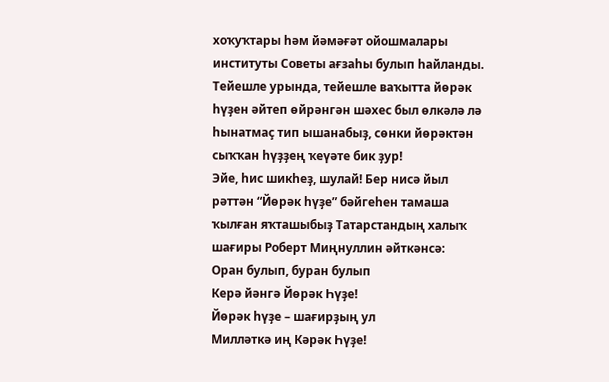хоҡуҡтары һәм йәмәғәт ойошмалары институты Советы ағзаһы булып һайланды. Тейешле урында, тейешле ваҡытта йөрәк һүҙен әйтеп өйрәнгән шәхес был өлкәлә лә һынатмаҫ тип ышанабыҙ, сөнки йөрәктән сыҡҡан һүҙҙең ҡеүәте бик ҙур!
Эйе, һис шикһеҙ, шулай! Бер нисә йыл рәттән “Йөрәк һүҙе” бәйгеһен тамаша ҡылған яҡташыбыҙ Татарстандың халыҡ шағиры Роберт Миңнуллин әйткәнсә:
Оран булып, буран булып
Керә йәнгә Йөрәк Һүҙе!
Йөрәк һүҙе – шағирҙың ул
Милләткә иң Кәрәк Һүҙе!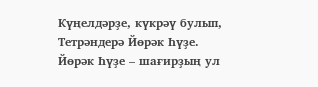Күңелдәрҙе, күкрәү булып,
Тетрәндерә Йөрәк Һүҙе.
Йөрәк Һүҙе – шағирҙың ул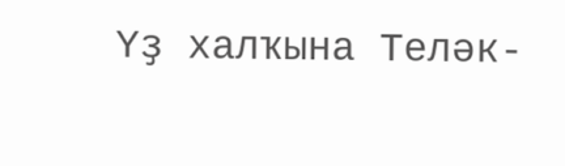Үҙ халҡына Теләк-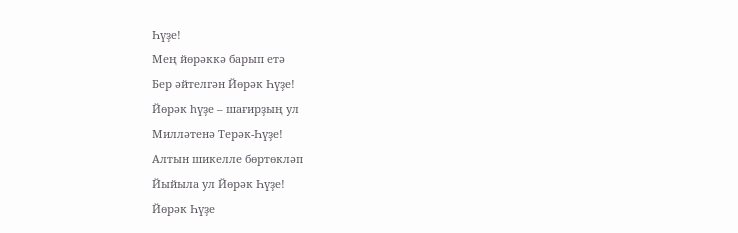Һүҙе!
Мең йөрәккә барып етә
Бер әйтелгән Йөрәк Һүҙе!
Йөрәк һүҙе – шағирҙың ул
Милләтенә Терәк-Һүҙе!
Алтын шикелле бөртөкләп
Йыйыла ул Йөрәк Һүҙе!
Йөрәк Һүҙе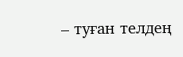– туған телдең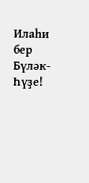Илаһи бер Бүләк-Һүҙе!